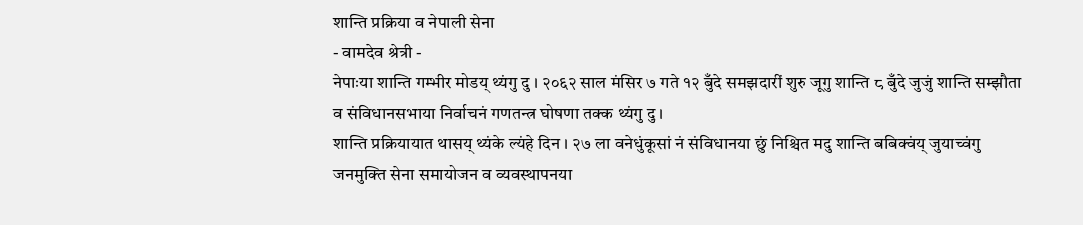शान्ति प्रक्रिया व नेपाली सेना
- वामदेव श्रेत्री -
नेपाःया शान्ति गम्भीर मोडय् थ्यंगु दु । २०६२ साल मंसिर ७ गते १२ बुँदे समझदारीं शुरु जूगु शान्ति ८ बुँदे जुजुं शान्ति सम्झौता व संविधानसभाया निर्वाचनं गणतन्त्र घोषणा तक्क थ्यंगु दु ।
शान्ति प्रक्रियायात थासय् थ्यंके ल्यंहे दिन । २७ ला वनेधुंकूसां नं संविधानया छुं निश्चित मदु शान्ति बबिक्वंय् जुयाच्वंगु जनमुक्ति सेना समायोजन व व्यवस्थापनया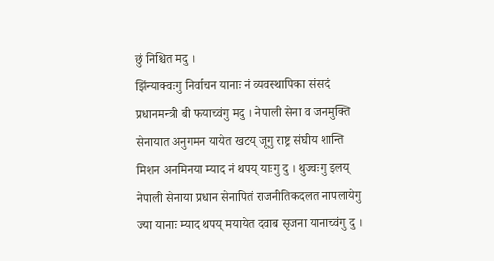छुं निश्चित मदु ।
झिंन्याक्वःगु निर्वाचन यानाः नं व्यवस्थापिका संसदं प्रधानमन्त्री बी फयाच्वंगु मदु । नेपाली सेना व जनमुक्ति सेनायात अनुगमन यायेत खटय् जूगु राष्ट्र संघीय शान्ति मिशन अनमिनया म्याद नं थपय् याःगु दु । थुज्वःगु इलय् नेपाली सेनाया प्रधान सेनापितं राजनीतिकदलत नापलायेगु ज्या यानाः म्याद थपय् मयायेत दवाब सृजना यानाच्वंगु दु ।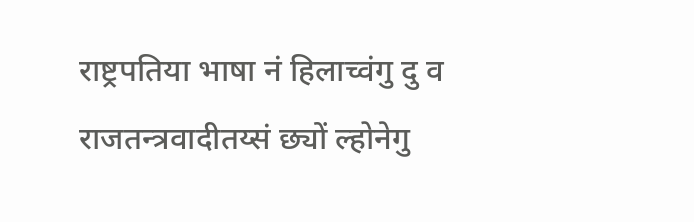राष्ट्रपतिया भाषा नं हिलाच्वंगु दु व राजतन्त्रवादीतय्सं छ्यों ल्होनेगु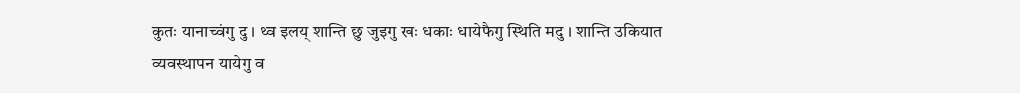कुतः यानाच्वंगु दु । थ्व इलय् शान्ति छु जुइगु खः धकाः धायेफैगु स्थिति मदु । शान्ति उकियात व्यवस्थापन यायेगु व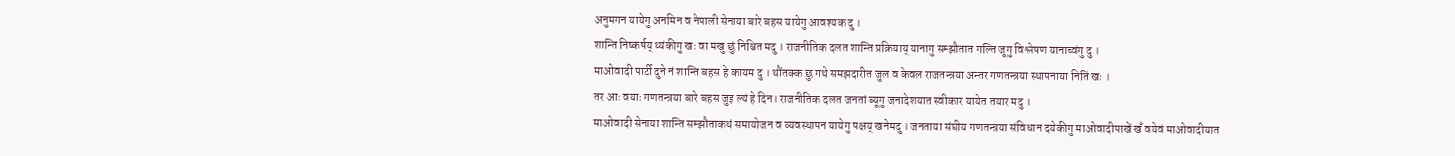अनुमगन यायेगु अनमिन व नेपाली सेनाया बारे बहस यायेगु आवश्यक दु ।
शान्ति निष्कर्षय् थ्यंकीगु खः वा मखु छुं निश्चित मदु । राजनीतिक दलत शान्ति प्रक्रियाय् यानागु सम्झौतात गल्ति जूगु विश्लेषण यानाच्वंगु दु ।
माओवादी पार्टी दुने नं शान्ति बहस हे कायम दु । थौंतक्क छु गथे समझदारीत जुल व केवल राजतन्त्रया अन्तर गणतन्त्रया स्थापनाया नितिं खः ।
तर आः वयाः गणतन्त्रया बारे बहस जुइ ल्यं हे दिन। राजनीतिक दलत जनतां ब्यूगु जनादेशयात स्वीकार यायेत तयार मदु ।
माओवादी सेनाया शान्ति सम्झौताकथं समायोजन व व्यवस्थापन यायेगु पक्षय् खनेमदु । जनताया संघीय गणतन्त्रया संविधान दयेकीगु माओवादीपाखें खँ वयेवं माओवादीयात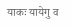याकः यायेगु व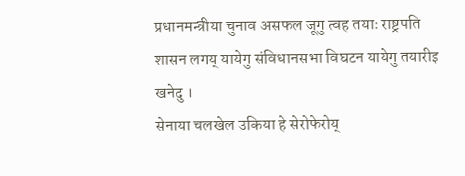प्रधानमन्त्रीया चुनाव असफल जूगु त्वह तयाः राष्ट्रपति शासन लगय् यायेगु संविधानसभा विघटन यायेगु तयारीइ खनेदु ।
सेनाया चलखेल उकिया हे सेरोफेरोय्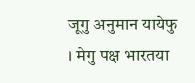जूगु अनुमान यायेफु । मेगु पक्ष भारतया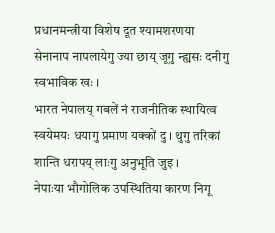प्रधानमन्त्रीया विशेष दूत श्यामशरणया सेनानाप नापलायेगु ज्या छाय् जूगु न्ह्यसः दनीगु स्वभाविक खः ।
भारत नेपालय् गबलें नं राजनीतिक स्थायित्व स्वयेमयः धयागु प्रमाण यक्कों दु । थुगु तरिकां शान्ति धरापय् लाःगु अनुभूति जुइ ।
नेपाःया भौगोलिक उपस्थितिया कारण निगू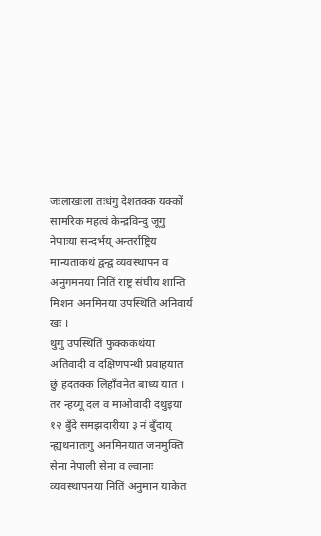जःलाखःला तःधंगु देशतक्क यक्कों सामरिक महत्वं केन्द्रविन्दु जूगु नेपाःया सन्दर्भय् अन्तर्राष्ट्रिय मान्यताकथं द्वन्द्व व्यवस्थापन व अनुगमनया नितिं राष्ट्र संघीय शान्ति मिशन अनमिनया उपस्थिति अनिवार्य खः ।
थुगु उपस्थितिं फुक्ककथंया अतिवादी व दक्षिणपन्थी प्रवाहयात छुं हदतक्क लिहाँवनेत बाध्य यात । तर न्हय्गू दल व माओवादी दथुइया १२ बुँदे समझदारीया ३ नं बुँदाय् न्ह्यथनातःगु अनमिनयात जनमुक्ति सेना नेपाली सेना व ल्वानाः व्यवस्थापनया नितिं अनुमान याकेत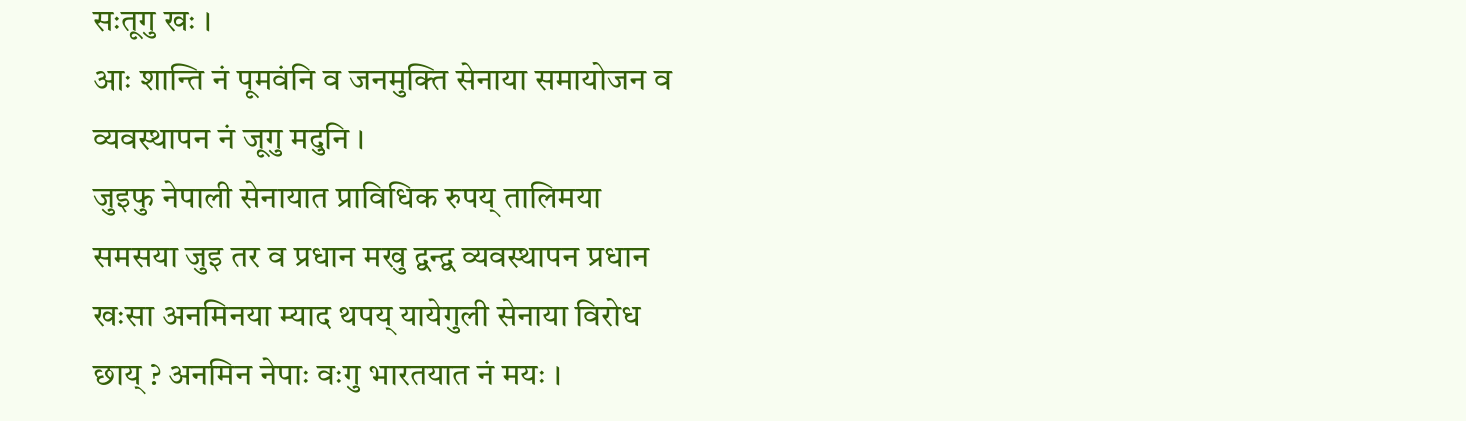सःतूगु खः ।
आः शान्ति नं पूमवंनि व जनमुक्ति सेनाया समायोजन व व्यवस्थापन नं जूगु मदुनि ।
जुइफु नेपाली सेनायात प्राविधिक रुपय् तालिमया समसया जुइ तर व प्रधान मखु द्वन्द्व व्यवस्थापन प्रधान खःसा अनमिनया म्याद थपय् यायेगुली सेनाया विरोध छाय् ? अनमिन नेपाः वःगु भारतयात नं मयः ।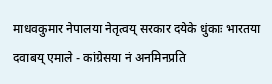माधवकुमार नेपालया नेतृत्वय् सरकार दयेके धुंकाः भारतया दवाबय् एमाले - कांग्रेसया नं अनमिनप्रति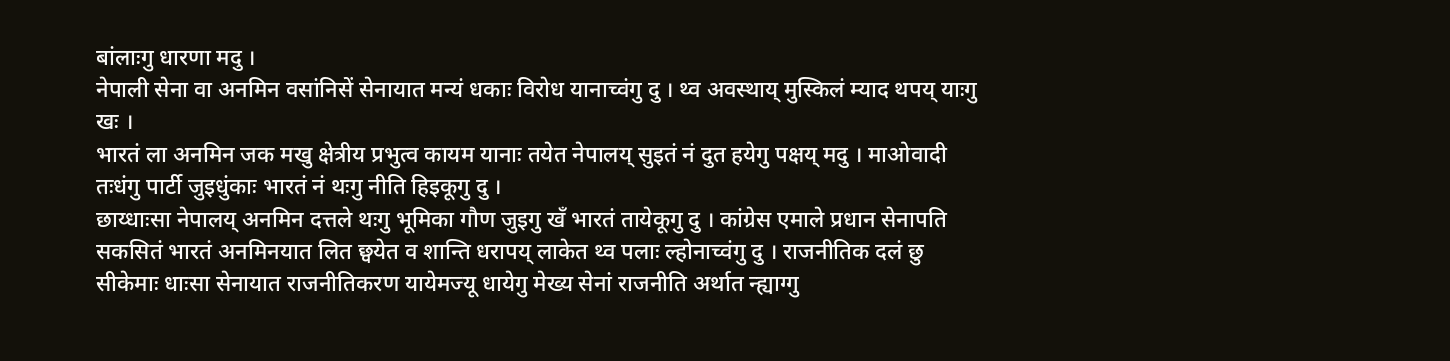बांलाःगु धारणा मदु ।
नेपाली सेना वा अनमिन वसांनिसें सेनायात मन्यं धकाः विरोध यानाच्वंगु दु । थ्व अवस्थाय् मुस्किलं म्याद थपय् याःगु खः ।
भारतं ला अनमिन जक मखु क्षेत्रीय प्रभुत्व कायम यानाः तयेत नेपालय् सुइतं नं दुत हयेगु पक्षय् मदु । माओवादी तःधंगु पार्टी जुइधुंकाः भारतं नं थःगु नीति हिइकूगु दु ।
छाय्धाःसा नेपालय् अनमिन दत्तले थःगु भूमिका गौण जुइगु खँ भारतं तायेकूगु दु । कांग्रेस एमाले प्रधान सेनापति सकसितं भारतं अनमिनयात लित छ्वयेत व शान्ति धरापय् लाकेत थ्व पलाः ल्होनाच्वंगु दु । राजनीतिक दलं छु सीकेमाः धाःसा सेनायात राजनीतिकरण यायेमज्यू धायेगु मेख्य सेनां राजनीति अर्थात न्ह्याग्गु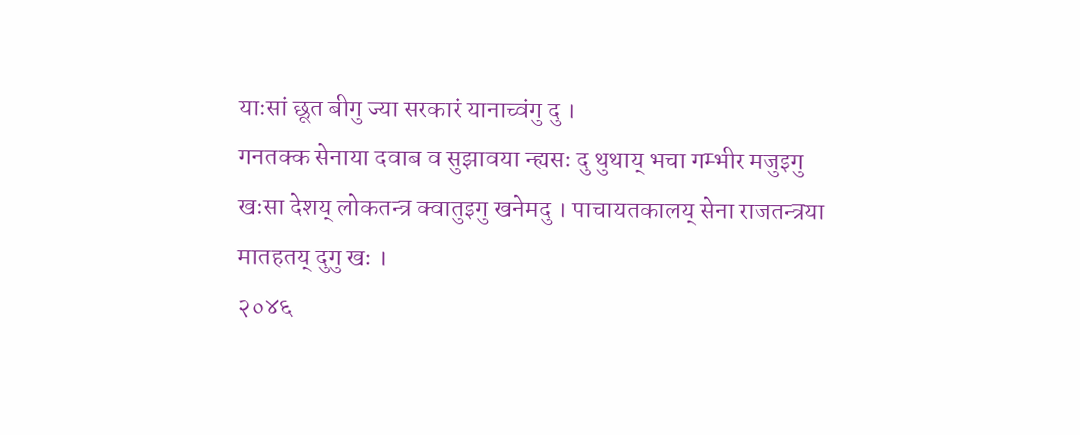याःसां छूत बीगु ज्या सरकारं यानाच्वंगु दु ।
गनतक्क सेनाया दवाब व सुझावया न्ह्यसः दु थुथाय् भचा गम्भीर मजुइगु खःसा देशय् लोकतन्त्र क्वातुइगु खनेमदु । पाचायतकालय् सेना राजतन्त्रया मातहतय् दुगु खः ।
२०४६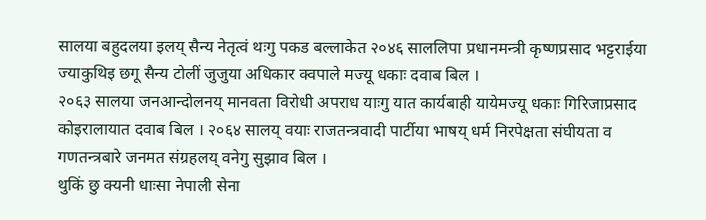सालया बहुदलया इलय् सैन्य नेतृत्वं थःगु पकड बल्लाकेत २०४६ साललिपा प्रधानमन्त्री कृष्णप्रसाद भट्टराईया ज्याकुथिइ छगू सैन्य टोलीं जुजुया अधिकार क्वपाले मज्यू धकाः दवाब बिल ।
२०६३ सालया जनआन्दोलनय् मानवता विरोधी अपराध याःगु यात कार्यबाही यायेमज्यू धकाः गिरिजाप्रसाद कोइरालायात दवाब बिल । २०६४ सालय् वयाः राजतन्त्रवादी पार्टीया भाषय् धर्म निरपेक्षता संघीयता व गणतन्त्रबारे जनमत संग्रहलय् वनेगु सुझाव बिल ।
थुकिं छु क्यनी धाःसा नेपाली सेना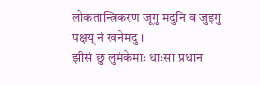लोकतान्त्रिकरण जूगु मदुनि व जुइगु पक्षय् नं खनेमदु ।
झीसं छु लुमंकेमाः धाःसा प्रधान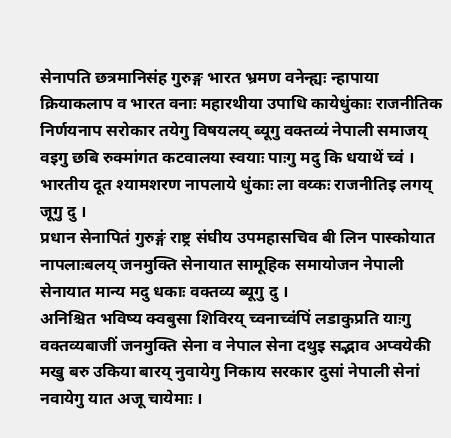सेनापति छत्रमानिसंह गुरुङ्ग भारत भ्रमण वनेन्ह्यः न्हापाया क्रियाकलाप व भारत वनाः महारथीया उपाधि कायेधुंकाः राजनीतिक निर्णयनाप सरोकार तयेगु विषयलय् ब्यूगु वक्तव्यं नेपाली समाजय् वइगु छबि रुक्मांगत कटवालया स्वयाः पाःगु मदु कि धयाथें च्वं ।
भारतीय दूत श्यामशरण नापलाये धुंकाः ला वय्कः राजनीतिइ लगय् जूगु दु ।
प्रधान सेनापितं गुरुङ्गं राष्ट्र संघीय उपमहासचिव बी लिन पास्कोयात नापलाःबलय् जनमुक्ति सेनायात सामूहिक समायोजन नेपाली सेनायात मान्य मदु धकाः वक्तव्य ब्यूगु दु ।
अनिश्चित भविष्य क्वबुसा शिविरय् च्वनाच्वंपिं लडाकुप्रति याःगु वक्तव्यबाजीं जनमुक्ति सेना व नेपाल सेना दथुइ सद्भाव अप्वयेकी मखु बरु उकिया बारय् नुवायेगु निकाय सरकार दुसां नेपाली सेनां नवायेगु यात अजू चायेमाः ।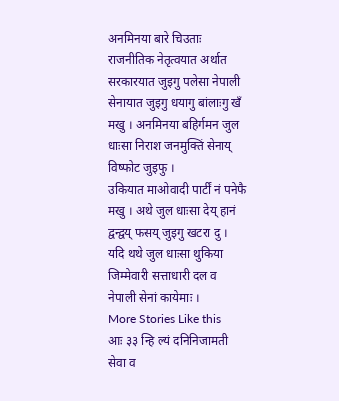अनमिनया बारे चिउताः राजनीतिक नेतृत्वयात अर्थात सरकारयात जुइगु पलेसा नेपाली सेनायात जुइगु धयागु बांलाःगु खँ मखु । अनमिनया बहिर्गमन जुल धाःसा निराश जनमुक्तिं सेनाय् विष्फोट जुइफु ।
उकियात माओवादी पार्टीं नं पनेफै मखु । अथे जुल धाःसा देय् हानं द्वन्द्वय् फसय् जुइगु खटरा दु । यदि थथे जुल धाःसा थुकिया जिम्मेवारी सत्ताधारी दल व नेपाली सेनां कायेमाः ।
More Stories Like this
आः ३३ न्हि ल्यं दनिनिजामती सेवा व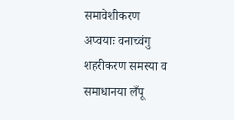समावेशीकरण
अप्वयाः वनाच्वंगु शहरीकरण समस्या व समाधानया लँपू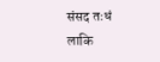संसद तःधं लाकि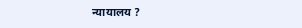न्यायालय ?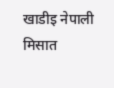खाडीइ नेपाली मिसात